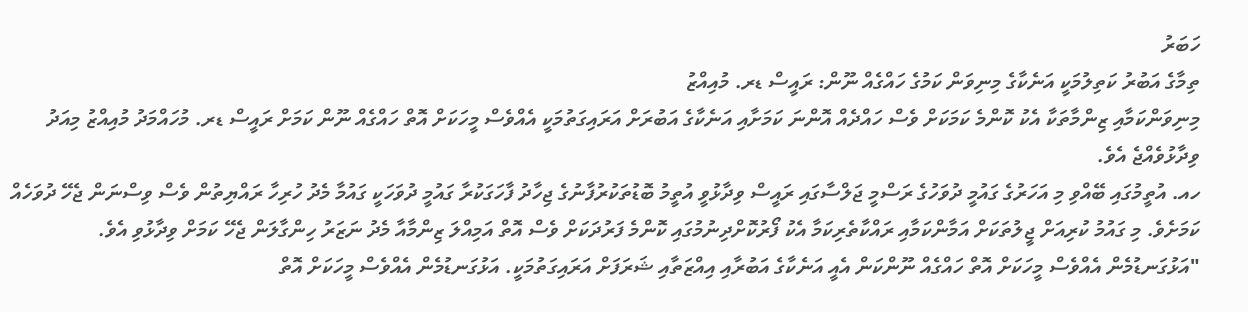ހަބަރު
ތިމާގެ އަބުރު ކަތިލުމަކީ އަނެކާގެ މިނިވަން ކަމުގެ ހައްގެއް ނޫން: ރައީސް ޑރ. މުއިއްޒު
މިނިވަންކަމާއި ޒިންމާތަކާ އެކު ކޮންމެ ކަމަކަށް ވެސް ހައްދެއް އޮންނަ ކަމަށާއި އަނެކާގެ އަބުރަށް އަރައިގަތުމަކީ އެއްވެސް މީހަކަށް އޮތް ހައްގެއް ނޫން ކަމަށް ރައީސް ޑރ. މުހައްމަދު މުއިއްޒު މިއަދު ވިދާޅުވެއްޖެ އެވެ.
ހއ. އުތީމުގައި ބޭއްވި މި އަހަރުގެ ގައުމީ ދުވަހުގެ ރަސްމީ ޖަލްސާގައި ރައީސް ވިދާޅުވީ އުތީމު ބޮޑުތަކުރުފާނުގެ ޖިހާދު ފާހަގަކުރާ ގައުމީ ދުވަހަކީ ގައުމާ މެދު ހުރިހާ ރައްޔިތުން ވެސް ވިސްނަން ޖެހޭ ދުވަހެއް ކަމަށެވެ. މި ގައުމު ކުރިއަށް ޖީލުތަކަށް އަމާންކަމާއި ރައްކާތެރިކަމާ އެކު ފޯރުކޮށްދިނުމުގައި ކޮންމެ ފަރުދަކަށް ވެސް އޮތް އަމިއްލަ ޒިންމާއާ މެދު ނަޒަރު ހިންގާލަން ޖެހޭ ކަމަށް ވިދާޅުވި އެވެ.
"އަޅުގަނޑުމެން އެއްވެސް މީހަކަށް އޮތް ހައްގެއް ނޫންކަން އެއީ އަނެކާގެ އަބުރާއި އިއްޒަތާއި ޝަރަފަށް އަރައިގަތުމަކީ. އަޅުގަނޑުމެން އެއްވެސް މީހަކަށް އޮތް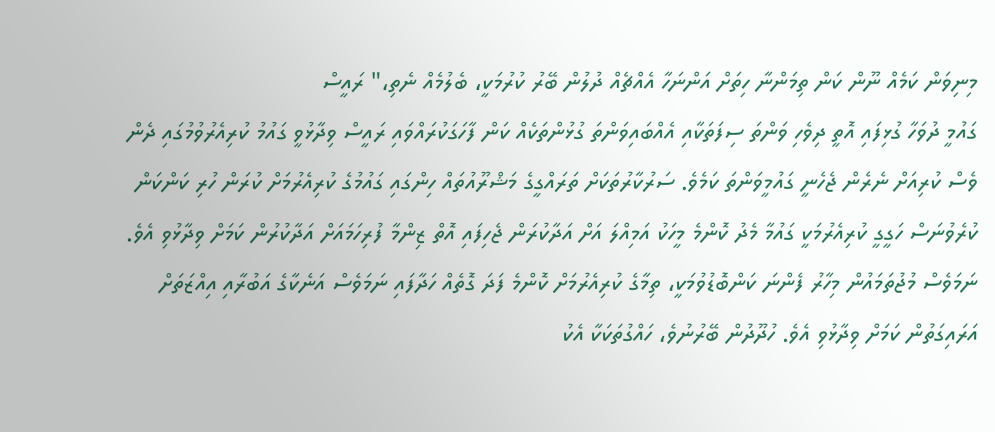މިނިވަން ކަމެއް ނޫން ކަން ތިމަންނާ ހިތަށް އަންނަހާ އެއްޗެއް ދުލުން ބޭރު ކުރުމަކީ، ބެލުމެއް ނެތި،" ރައީސް
ގައުމީ ދުވަހާ ގުޅިފައި އޮތީ ދިވެހި ވަންތަ ސިފަތަކާއި އެއްބައިވަންތަ ގުޅުންތަކެއް ކަން ފާހަގަކުރައްވައި ރައީސް ވިދާޅުވީ ގައުމު ކުރިއެރުވުމުގައި ދެން ވެސް ކުރިއަށް ނެރެން ޖެހެނީ ގައުމީވަންތަ ކަމެވެ. ސަރުކާރުތަކަށް ތަރައްގީގެ މަޝްރޫއުތައް ހިންގައި ގައުމުގެ ކުރިއެރުމަށް ކުރަން ހުރި ކަންކަން ކުރެވުނަސް ހަގީގީ ކުރިއެރުމަކީ ގައުމާ މެދު ކޮންމެ މީހަކު އަމިއްލަ އަށް އަދާކުރަން ޖެހިފައި އޮތް ޒިންމާ ފުރިހަމައަށް އަދާކުރުން ކަމަށް ވިދާޅުވި އެވެ.
ނަމަވެސް މުޖުތަމައުން މިހާރު ފެންނަ ކަންބޮޑުވުމަކީ، ތިމާގެ ކުރިއެރުމަށް ކޮންމެ ފަދަ ގޮތެއް ހަދާފައި ނަމަވެސް އަނެކާގެ އަބުރާއި އިއްޒަތަށް އަރައިގަތުން ކަމަށް ވިދާޅުވި އެވެ. ހުދޫދުން ބޭރުނުވެ، ހައްގުތަކަކާ އެކު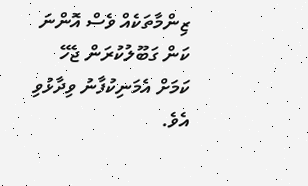ޒިންމާތަކެއް ވެސް އޮންނަ ކަން ގަބޫލުކުރަން ޖެހޭ ކަމަށް އެމަނިކުފާނު ވިދާޅުވި އެވެ.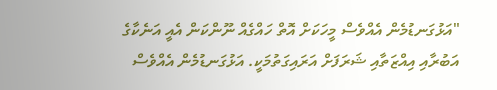"އަޅުގަނޑުމެން އެއްވެސް މީހަކަށް އޮތް ހައްގެއް ނޫންކަން އެއީ އަނެކާގެ އަބުރާއި އިއްޒަތާއި ޝަރަފަށް އަރައިގަތުމަކީ. އަޅުގަނޑުމެން އެއްވެސް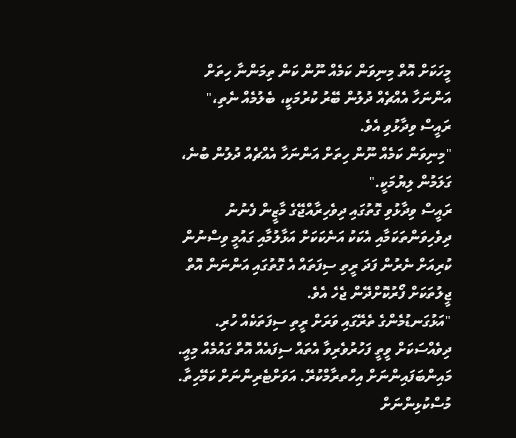މީހަކަށް އޮތް މިނިވަން ކަމެއް ނޫން ކަން ތިމަންނާ ހިތަށް އަންނަހާ އެއްޗެއް ދުލުން ބޭރު ކުރުމަކީ، ބެލުމެއް ނެތި،" ރައީސް ވިދާޅުވި އެވެ.
"މިނިވަން ކަމެއް ނޫން ހިތަށް އަންނަހާ އެއްޗެއް ދުލުން ބުނެ، ގަލަމުން ލިޔުމަކީ."
ރައީސް ވިދާޅުވި ގޮތުގައި ދިވެހިރާއްޖޭގެ މާޒީން ފެނުނު ދިވެހިވަންތަކަމާއި އެކަކު އަނެކަކަށް އަޅާލުމާއި ގައުމީ ވިސްނުން ކުރިއަށް ނެރުން ފަދަ ރީތި ސިފަތައް އެ ގޮތުގައި އަންނަން އޮތް ޖީލުތަކަށް ފޯރުކޮށްދޭން ޖެހެ އެވެ.
"އަޅުގަނޑުމެންގެ ތެރޭގައި ވަރަށް ރީތި ސިފަތަކެއް ހުރި. ދިވެއްސަކަށް ވީތީ ފަހުރުވެރިވާ އެތައް ސިފައެއް އޮތް ގައުމެއް މިއީ. މައިންބަފައިންނަށް އިހްތރާމްކުރޭ. އަވަށްޓެރިންނަށް ކަމޭހިތާ. މުސްކުޅިންނަށް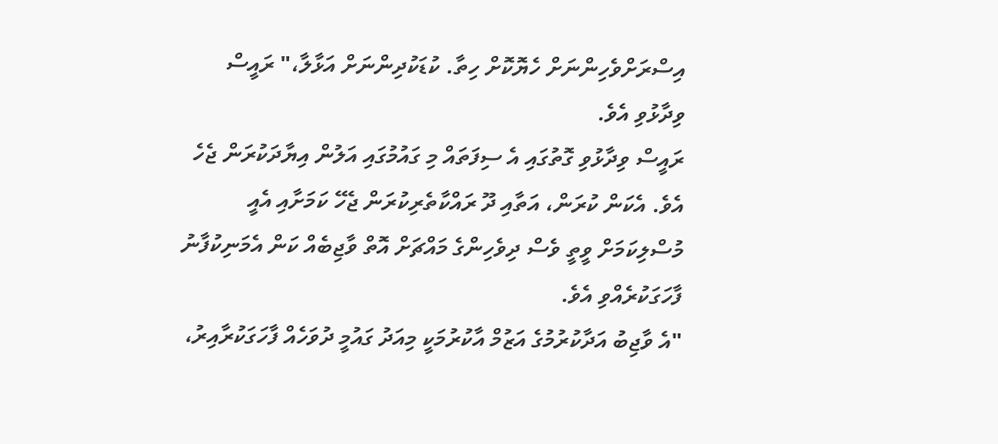އިސްރަށްވެހިންނަށް ހެޔޮކޮށް ހިތާ. ކުޑަކުދިންނަށް އަޅާލާ،" ރައީސް ވިދާޅުވި އެވެ.
ރައީސް ވިދާޅުވި ގޮތުގައި އެ ސިފަތައް މި ގައުމުގައި އަލުން އިޔާދަކުރަން ޖެހެ އެވެ. އެކަން ކުރަން، އަތާއި ދޫ ރައްކާތެރިކުރަން ޖެހޭ ކަމަށާއި އެއީ މުސްލިކަމަށް ވީތީ ވެސް ދިވެހިންގެ މައްޗަށް އޮތް ވާޖިބެއް ކަން އެމަނިކުފާނު ފާހަގަކުރެއްވި އެވެ.
"އެ ވާޖިބު އަދާކުރުމުގެ އަޒުމް އާކުރުމަކީ މިއަދު ގައުމީ ދުވަހެއް ފާހަގަކުރާއިރު،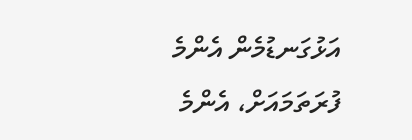އަޅުގަނޑުމެން އެންމެ ފުރަތަމައަށް، އެންމެ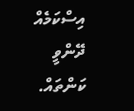އިސްކަމެއް ދޭންވީ ކަންތައް.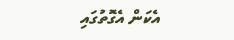އެކަން އެގޮތުގައި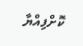ކޮށްފިއްޔާ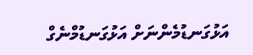އަޅުގަނޑުމެންނަށް އަޅުގަނޑުމްނެގް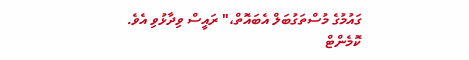ގައުމުގެ މުސްތަގުބަލް އެބައޮތް،" ރައީސް ވިދާޅުވި އެވެ.
ކޮމެންޓް